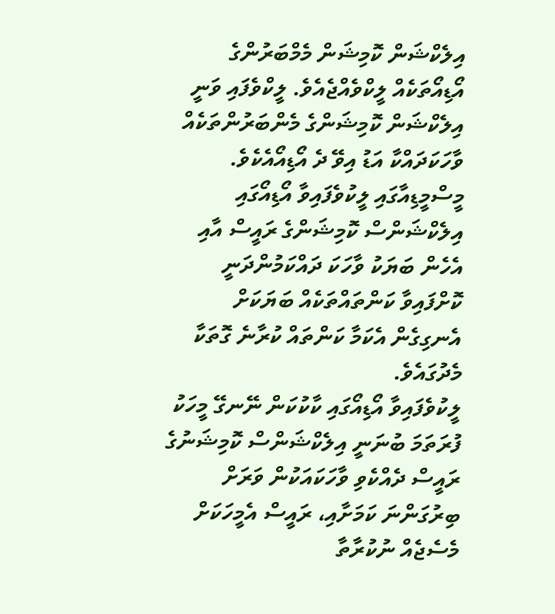އިލެކްޝަން ކޮމިޝަން މެމްބަރުންގެ އޯޑިއޯތަކެއް ލީކްވެއްޖެއެވެ. ލީކްވެފައި ވަނީ އިލެކްޝަން ކޮމިޝަންގެ މެންބަރުންތަކެއް ވާހަކަދައްކާ އަޑު އިވޭ ދެ އޯޑިއޯއެކެވެ.
މީސްމީޑިއާގައި ލީކުވެފައިވާ އޯޑިއޯގައި އިލެކްޝަންސް ކޮމިޝަންގެ ރައީސް އާއި އެހެން ބަޔަކު ވާހަކަ ދައްކަމުންދަނީ ކޮށްފައިވާ ކަންތައްތަކެއް ބަޔަކަށް އެނގިގެން އެކަމާ ކަންތައް ކުރާނެ ގޮތަކާ މެދުގައެވެ.
ލީކުވެފައިވާ އޯޑިއޯގައި ކާކުކަން ނޭނގޭ މީހަކު ފުރަތަމަ ބުނަނީ އިލެކްޝަންސް ކޮމިޝަނުގެ ރައީސް ދެއްކެވި ވާހަކައަކުން ވަރަށް ބިރުގަންނަ ކަމަށާއި، ރައީސް އެމީހަކަށް މެސެޖެއް ނުކުރާތާ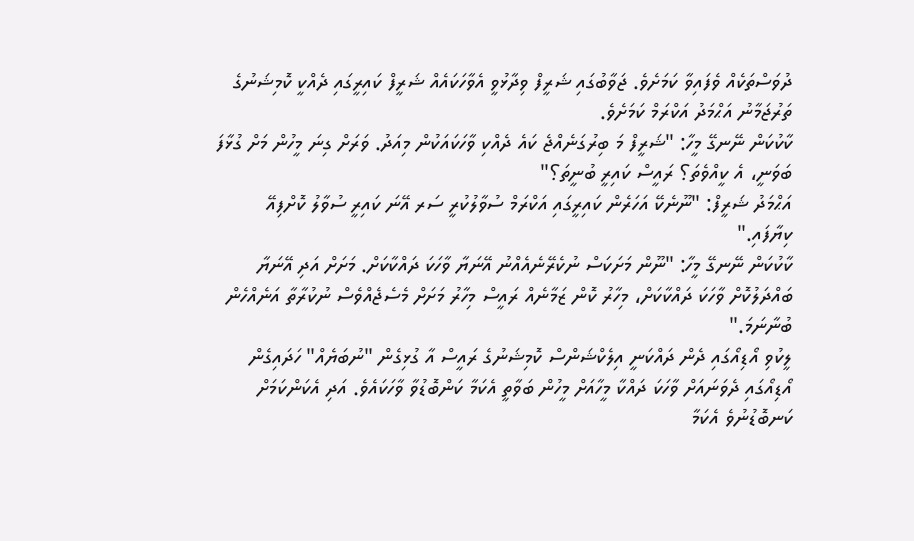ދުވަސްތަކެއް ވެފައިވާ ކަމަށެވެ. ޖަވާބުގައި ޝަރީފް ވިދާޅުވީ އެވާހަކައެއް ޝަރީފް ކައިރީގައި ދެއްކީ ކޮމިޝަނުގެ ތަރުޖަމާނު އަޙްމަދު އަކްރަމް ކަމަށެވެ.
ކާކުކަން ނޭނގޭ މީހާ: "ޝަރީފް މަ ބިރުގަނެއްޖެ ކައެ ދެއްކި ވާހަކައަކުން މިއަދު. ވަރަށް ގިނަ މީހުން މަށް ގުޅާފަ ބަވަނީ، އެ ކީއްވެތަ؟ ރައީސް ކައިރީ ބުނީތަ؟"
އަޙްމަދު ޝަރީފް: "ނޫނެކޭ އަހަރެން ކައިރީގައި އަކްރަމް ސުވާލުކުރީ ސަރ އޭނަ ކައިރީ ސުވާލު ކޮށްފިއޭ ކިޔާފައި."
ކާކުކަން ނޭނގޭ މީހާ: "ނޫން މަށަކަސް ނުކެރޭނެއެއްނު އޭނަޔާ ވާހަކަ ދައްކާކަށް. މަށަށް އަދި އޭނަޔާ ބައްދަލުކޮށް ވާހަކަ ދައްކާކަށް، މިހާރު ކޮން ޒަމާނެއް ރައީސް މިހާރު މަށަށް މެސެޖެއްވެސް ނުކުރާތާ އަނެއްހެން ބުނާނަމަ."
ލީކުވި އޯޑިއޯގައި ދެން ދައްކަނީ އިލެކްޝަންސް ކޮމިޝަނުގެ ރައީސް އާ ގުޅިގެން "ނުބަޔެއް" ހަދައިގެން އޯޑިއޯގައި ދެވަނައަށް ވާހަކަ ދައްކާ މީހާއަށް މީހުން ބަވާތީ އެކަމާ ކަންބޮޑުވާ ވާހަކައެވެ. އަދި އެކަންކަމަށް ކަނބޮޑުނުވެ އެކަމާ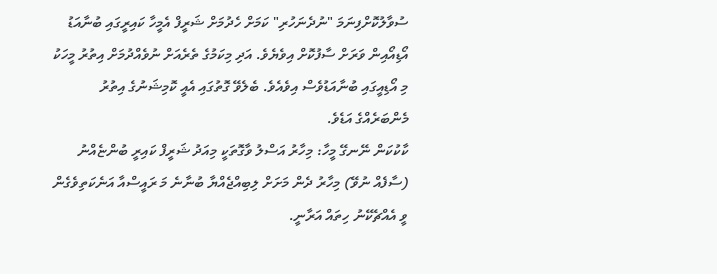ސުވާލުކޮށްފިނަމަ "ނުދެނަހުރި" ކަމަށް ހެދުމަށް ޝަރީފް އެމީހާ ކައިރީގައި ބުނާއަޑު އޯޑިއޯއިން ވަރަށް ސާފުކޮށް އިވެޔެވެ. އަދި މިކަމުގެ ތެރެއަށް ނުވެއްދުމަށް އިތުރު މީހަކު މި އޯޑިއީގައި ބުނާއަޑުވެސް އިވެއެވެ. ބެލެވޭ ގޮތުގައި އެއީ ކޮމިޝަނުގެ އިތުރު މެންބަރެއްގެ އަޑެވެ.
ކާކުކަން ނޭނގޭ މީހާ: މިހާރު އަސްލު ވާގޮތަކީ މިއަދު ޝަރީފް ކައިރީ ބުންޏެއްނު (ސާފެއް ނުވޭ) މިހާރު ދެން މަށަށް ލިބިއްޖެއްޔާ ބުނާނެ މަ ރައީސްއާ އަނެކަތިވެގެން ވީ އެއްޗެކޭނު ހިތައް އަރާނީ.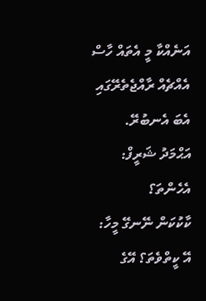އަނެއްކާ މީ އެތައް ހާސް އެއްޗެއް ރާއްޖެތެރޭގައި އެބަ އެނބުރޭ.
އަޙްމަދު ޝަރީފް: އެހެންތަ؟
ކާކުކަން ނޭނގޭ މީހާ: އޭ ކީތްވެތަ؟ އޭގެ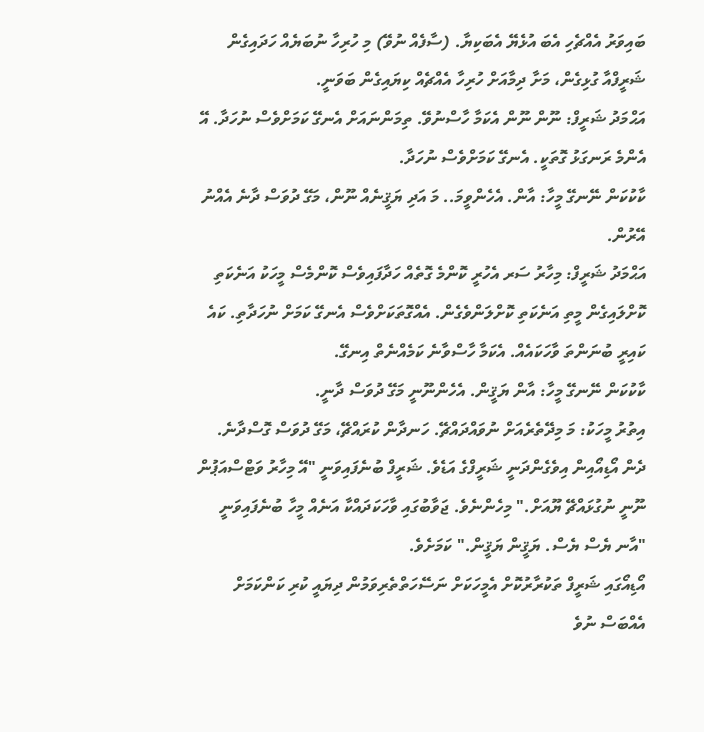ބައިވަރު އެއްޗެހި އެބަ އުޅެޔޭ އެބަކިޔާ. (ސާފެއް ނުވޭ) މި ހުރިހާ ނުބަޔެއް ހަދައިގެން ޝަރީފްއާ ގުޅިގެން، މަށާ ދިމާއަށް ހުރިހާ އެއްޗެއް ކިޔައިގެން ބަވަނީ.
އަޙްމަދު ޝަރީފް: ނޫން ނޫން އެކަމާ ހާސްނުވޭ. ތިމަންނައަށް އެނގޭ ކަމަށްވެސް ނުހަދާ. އޭ އެންމެ ރަނގަޅު ގޮތަކީ. އެނގޭ ކަމަށްވެސް ނުހަދާ.
ކާކުކަން ނޭނގޭ މީހާ: އާން. އެހެންވީމަ.. މަ އަދި ޔަޤީނެއް ނޫން، މަގޭ ދުވަސް ދާނެ އެއްނު އޭރުން.
އަޙްމަދު ޝަރީފް: މިހާރު ސަރ އެހުރީ ކޮންމެ ގޮތެއް ހަދާފައިވެސް ކޮންމެސް މީހަކު އަނެކަތި ކޮށްލައިގެން މީތި އަނެކަތި ކޮށްލަންވެގެން. އެއްގޮތަކަށްވެސް އެނގޭ ކަމަށް ނުހަދާތި. ކައެ ކައިރީ ބުނަންތަ ވާހަކައެއް. އެކަމާ ހާސްވާނެ ކަމެއްނެތް އިނގޭ.
ކާކުކަން ނޭނގޭ މީހާ: އާން ޔަޤީން. އެހެންނޫނީ މަގޭ ދުވަސް ދާނީ.
އިތުރު މީހަކު: މަ މިދޭތެރެއަށް ނުވައްދައްޗޭ. ހަނދާން ކުރައްޗޭ، މަގޭ ދުވަސް ގޮސްދާނެ.
ދެން އޯޑިއޯއިން އިވެގެންދަނީ ޝަރީފްގެ އަޑެވެ. ޝަރީފް ބުނެފައިވަނީ "އޭ މިހާރު ވަޓްސްއަޕުން ނޫނީ ނުގުޅައްޗޭ ޔޫއަށް." މިހެންނެވެ. ޖަވާބުގައި ވާހަކަދައްކާ އަނެއް މީހާ ބުނެފައިވަނީ "އާނ ޔެސް ޔެސް. ޔަޤީން ޔަޤީން." ކަމަށެވެ.
އޯޑިއޯގައި ޝަރީފް ތަކުރާރުކޮށް އެމީހަކަށް ނަސޭހަތްތެރިވަމުން ދިޔައީ ކުރި ކަންކަމަށް އެއްބަސް ނުވެ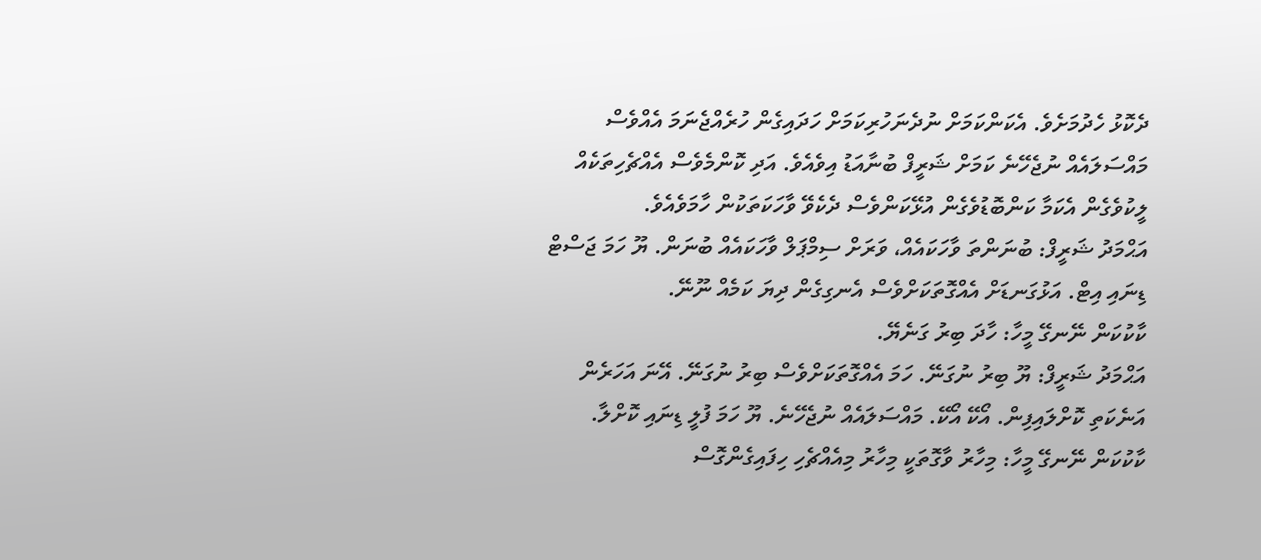ދެކޮޅު ހެދުމަށެވެ. އެކަންކަމަށް ނުދެނަހުރިކަމަށް ހަދައިގެން ހުރެއްޖެނަމަ އެއްވެސް މައްސަލައެއް ނުޖެހޭނެ ކަމަށް ޝަރީފް ބުނާއަޑު އިވެއެވެ. އަދި ކޮންމެވެސް އެއްޗެހިތަކެއް ލީކުވެގެން އެކަމާ ކަންބޮޑުވެގެން އުޅޭކަންވެސް ދެކެވޭ ވާހަކަތަކުން ހާމަވެއެވެ.
އަޙްމަދު ޝަރީފް: ބުނަންތަ ވާހަކައެއް، ވަރަށް ސިމްޕަލް ވާހަކައެއް ބުނަން. ޔޫ ހަމަ ޖަސްޓް ޑިނައި އިޓް. އަޅުގަނޑަށް އެއްގޮތަކަށްވެސް އެނގިގެން ދިޔަ ކަމެއް ނޫނޭ.
ކާކުކަން ނޭނގޭ މީހާ: ހާދަ ބިރު ގަނެޔޭ.
އަޙްމަދު ޝަރީފް: ޔޫ ބިރު ނުގަނޭ. ހަމަ އެއްގޮތަކަށްވެސް ބިރު ނުގަނޭ. އޭނަ އަހަރެން އަނެކަތި ކޮށްލައިފިން. އޯކޭ އޯކޭ. މައްސަލައެއް ނުޖެހޭނެ. ޔޫ ހަމަ ފުލީ ޑިނައި ކޮށްލާ.
ކާކުކަން ނޭނގޭ މީހާ: މިހާރު ވާގޮތަކީ މިހާރު މިއެއްޗެހި ހިފައިގެންގޮސް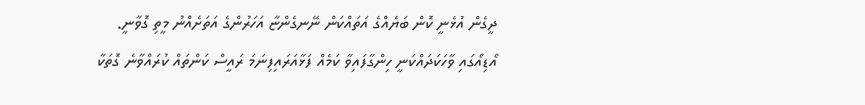ދީގެން އުޅެނީ ކޮން ބަޔެއްގެ އަތައްކަން ނޭނގެންޏާ އަހަރުންގެ އަތަށެއްނު މީތި ގޮވާނީ.
އޯޑިއޯގައި ވާހަކަދައްކަނީ ހިންގާފައިވާ ކަމެއް ފަޅާއަރައިފިނަމަ ރައީސް ކަންތައް ކުރައްވާނެ ގޮތަކާ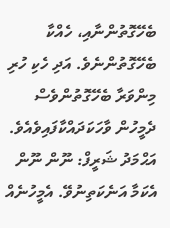ބެހޭގޮތުންނާއި، ހެއްކާ ބެހޭގޮތުންނެވެ. އަދި ހެކި ހުރި މިންވަރާ ބެހޭގޮތުންވެސް ދެމީހުން ވާހަކަދައްކާފައިވެއެވެ.
އަޙްމަދު ޝަރީފް: ނޫން ނޫން އެކަމާ އަނެކަތިނުވޭ. އެމީހުނެއް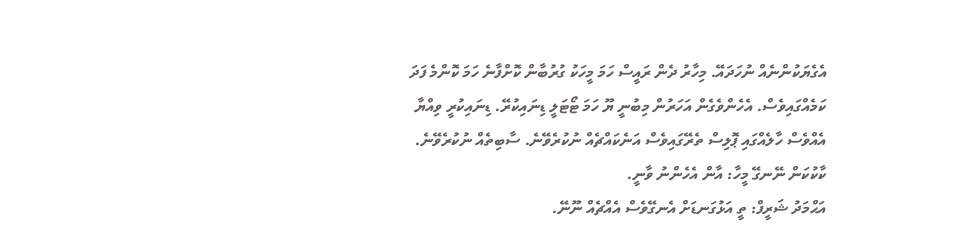އެގެޔަކުންނެއް ނުހަދައޭ. މިހާރު ދެން ރައީސް ހަމަ މީހަކު ގުރުބާން ކޮށްފާނެ ހަމަ ކޮންމެ ފަދަ ކަމެއްގައިވެސް. އެހެންވެގެން އަހަރުން މިބުނީ ޔޫ ހަމަ ޓޯޓަލީ ޑިނައިކުރޭ. ޑިނައިކުރީ ވިއްޔާ އެއްވެސް ހާލެއްގައި ޕޮލިސް ތެރޭގައިވެސް އަނެކައްޗެއް ނުކުރެވޭނެ. ސާބިތެއް ނުކުރެވޭނެ.
ކާކުކަން ނޭނގޭ މީހާ: އާން އެހެންނު ވާނީ.
އަޙްމަދު ޝަރީފް: ތީ އަޅުގަނޑަށް އެނގޭވެސް އެއްޗެއް ނޫނޭ.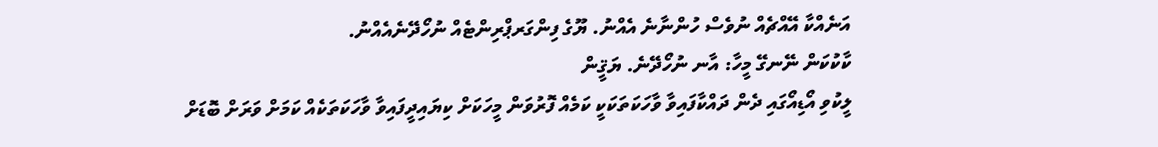އަނެއްކާ އޭއްޗެއް ނުވެސް ހުންނާނެ އެއްނު. ޔޫގެ ފިންގަރޕްރިންޓެއް ނުހޯދޭނެއެއްނު.
ކާކުކަން ނޭނގޭ މީހާ: އާނ ނުހޯދޭނެ. ޔަޤީން
ލީކުވި އޯޑިއޯގައި ދެން ދައްކާފައިވާ ވާހަކަތަކަކީ ކަމެއް ފޮރުވަން މީހަކަށް ކިޔައިދީފައިވާ ވާހަކަތަކެއް ކަމަށް ވަރަށް ބޮޑަށް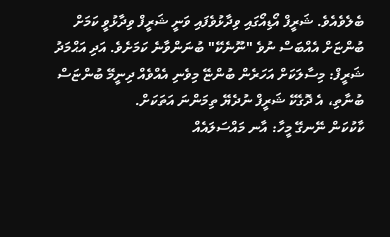ބެލެވެއެވެ. ޝަރީފް އޯޑިއޯގައި ވިދާޅުވެފައި ވަނީ ޝަރީފް ވިދާޅުވީ ކަމަށް ބުންޏަށް އެއްބަސް ނުވެ "ނޫނެކޭ" ބުނަންވާނެ ކަމަށެވެ. އަދި އަޙްމަދު ޝަރީފް: މިސާލަކަށް އަހަރެން ބުންޏޭ މިވެނި އެއްވެއް ދިނީމޭ ބުންޏަސް ބުނާތި، އެ ދޮގެކޭ ޝަރީފް ނުދެޔޭ ތިމަންނަ އަތަކަށް.
ކާކުކަން ނޭނގޭ މީހާ: އާނ މައްސަލައެއް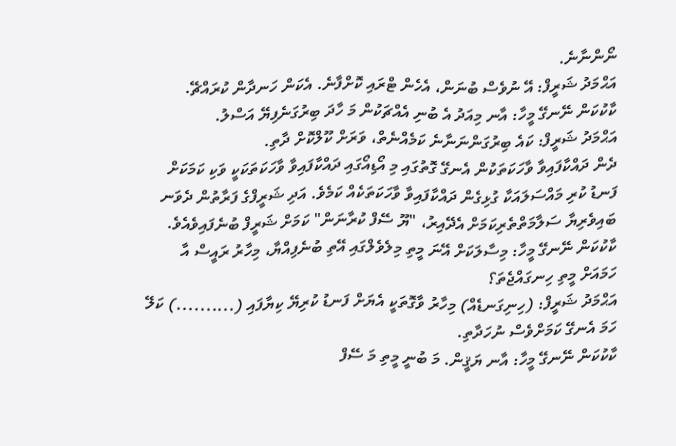ނޯންނާނެ.
އަޙްމަދު ޝަރީފް: އޭ ނުވެސް ބުނަން، އެހެން ޓްރައި ކޮށްފާނެ. އެކަން ހަނދާން ކުރައްޗޭ.
ކާކުކަން ނޭނގޭ މީހާ: އާނ މިއަދު އެ ބުނި އެއްޗަކުން މަ ހާދަ ބިރުގަނެފިޔޭ އަސްލު.
އަޙްމަދު ޝަރީފް: ކައެ ބިރުގަންނަނާނެ ކަމެއްނެތް، ވަރަށް ކޫލްކޮށް ދާތި.
ދެން ދައްކާފައިވާ ވާހަކަތަކުން އެނގޭ ގޮތުގައި މި އޯޑިއޯގައި ދައްކާފައިވާ ވާހަކަތަކަކީ ވަކި ކަމަކަށް ފަނޑު ކުރި މައްސަލައަކާ ގުޅިގެން ދައްކާފައިވާ ވާހަކަތަކެއް ކަމެވެ. އަދި ޝަރީފްގެ ފަރާތުން ދެވަނ ބައިވެރިޔާ ސަލާމަތްތެރިކަމަށް އެދޭއިރު، "ޔޫ ސޭފް ކުރާނަން" ކަމަށް ޝަރީފް ބުނެފައިވެއެވެ.
ކާކުކަން ނޭނގޭ މީހާ: މިސާލަކަށް އޭނަ މީތި މިލެވެލްގައި އޭތި ބުނެފިއްޔާ، މިހާރު ރައީސް އާ ހަމައަށް މީތި ހިނގައްޖެތަ؟
އަޙްމަދު ޝަރީފް: (ހިނިގަނޑެއް) މިހާރު ވާގޮތަކީ އެޔަށް ފަނޑު ކުރިޔޭ ކިޔާފައި (..........) ކަލޭ ހަމަ އެނގޭ ކަމަށްވެސް ނުހަދާތި.
ކާކުކަން ނޭނގޭ މީހާ: އާނ ޔަޤީން. މަ ބުނީ މީތި މަ ސޭފް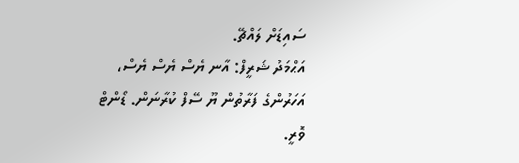ސައިޑަށް ލައްޗޭ.
އަޙްމަދު ޝަރީފް: އާނ ޔެސް ޔެސް ޔެސް، އަހަރުންގެ ފަރާތުން ޔޫ ސޭފް ކުރާނަން. ޑޯންޓް ވޮރީ.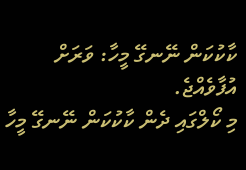ކާކުކަން ނޭނގޭ މީހާ: ވަރަށް އުފާވެއްޖެ.
މި ކޯލްގައި ދެން ކާކުކަން ނޭނގޭ މީހާ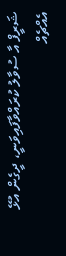ޝަރީފް އާ ސުވާލު ކުރައްވާފައިވަނީ، ދީގެން އުޅޭ އެއްޗެއް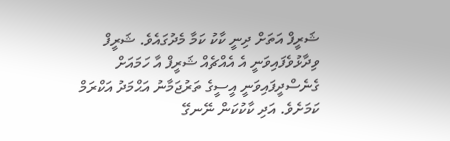ޝަރީފް އަތަށް ދިނީ ކާކު ކަމާ މެދުގައެވެ. ޝަރީފް ވިދާޅުވެފައިވަނީ އެ އެއްޗެއް ޝަރީފް އާ ހަމައަށް ގެނެސްދީފައިވަނީ އީސީގެ ތަރުޖަމާނު އަޙްމަދު އަކްރަމް ކަމަށެވެ. އަދި ކާކުކަން ނޭނގޭ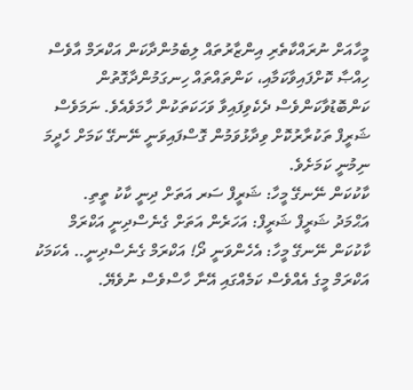މީހާއަށް ނުރައްކާތެރި އިންޒާރުތައް ލިބެމުންދާކަން އަކްރަމް އާވެސް ހިއްޞާ ކޮށްފައިވާކަމާއި، ކަންތައްތައް ހިނގަމުންދާގޮތުން ކަންބޮޑުވާކަންވެސް ދެކެވިފައިވާ ވަހަކަތަކުން ހާމަވެއެވެ. ނަމަވެސް ޝަރީފް ތަކުރާރުކޮށް ވިދާޅުވަމުން ގޮސްފައިވަނީ ނޭނގޭ ކަމަށް ހެދީމަ ނިމުނީ ކަމަށެވެ.
ކާކުކަން ނޭނގޭ މީހާ: ޝަރީފް ސަރ އަތަށް ދިނީ ކާކު ތީތި.
އަޙްމަދު ޝަރީފް ޝަރީފް: އަހަރެން އަތަށް ގެނެސްދިނީ އަކްރަމް
ކާކުކަން ނޭނގޭ މީހާ: އެހެންވަނީ ދޯ! އަކްރަމް ގެނެސްދިނީ.. އެކަމަކު އަކްރަމް މީގެ އެއްވެސް ކަމެއްގައި އޭނާ ހާސްވެސް ނުވެޔޭ.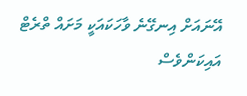އޭނައަށް އިނގޭނެ ވާހަކައަކީ މަށައް ތްރެޓް އައިކަންވެސް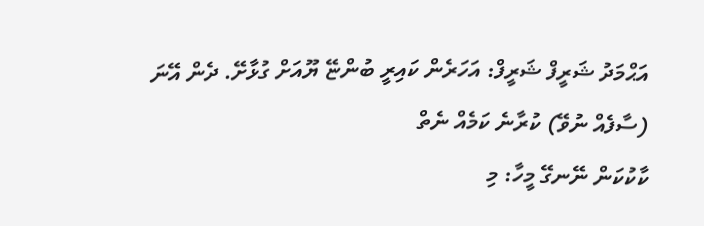އަޙްމަދު ޝަރީފް ޝަރީފް: އަހަރެން ކައިރީ ބުންޏޭ ޔޫއަށް ގުޅާށޭ. ދެން އޭނަ (ސާފެއް ނުވޭ) ކުރާނެ ކަމެއް ނެތް
ކާކުކަން ނޭނގޭ މީހާ: މި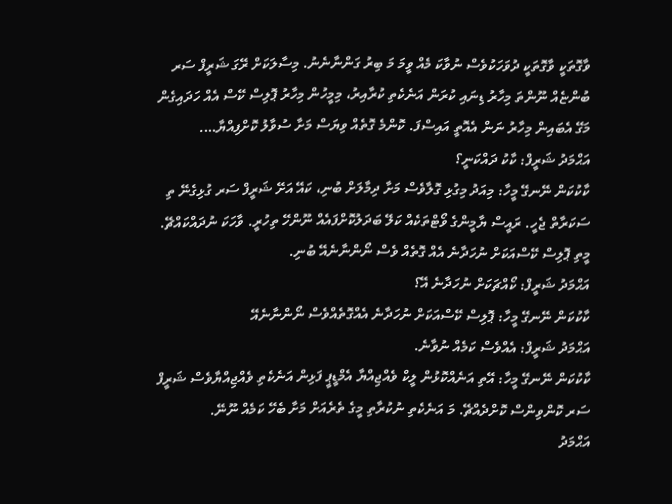ވާގޮތަކީ ވާގޮތަކީ ދުވަހަކުވެސް ނުވާކަ މެއް ވީމަ މަ ބިރު ގަންނާނެނު. މިސާލަކަށް ރޭގަ ޝަރީފް ސަރ ބުންޏެއް ނޫންތަ މިހާރު ޑިނައި ކުރަން އަނެކެތި ކުރާއިރު، މިމީހުން މިހާރު ޕޮލިސް ކޭސް އެއް ހަދައިގެން މަގޭ އެބައިން މިހާރު ނަން އެއޮތީ އައިސްފަ. ކޮންމެ ގޮތެއް ވިޔަސް މަށާ ސުވާލު ކޮށްފިއްޔާ….
އަޙްމަދު ޝަރީފް: ކާކު ދައްކަނީ؟
ކާކުކަން ނޭނގޭ މީހާ: މިއަދު މިގުޅި ގޮލާވެސް މަށާ ދިމާލަށް ބުނި، ކައޭ އަށޭ ޝަރީފް ސަރ ގުޅިގެނޭ ތި ސަކަރާތް ޖެހީ. ރައީސް ޔާމީންގެ ވޯޓްތަކެއް ކަލޭ ބަދަލުކޮށްފައެއް ނޫންހޭ ތިހުރީ. ވާހަކަ ނުދައްކައްޗޭ. މީތި ޕޮލިސް ކޭސްއަކަށް ނުހަދާނެ އެއް ގޮތެއް ވެސް ނޯންނާނެއޭ ބުނި.
އަޙްމަދު ޝަރީފް: ކޯއްޗަކަށް ނުހަދާނެ އޭ؟
ކާކުކަން ނޭނގޭ މީހާ: ޕޮލިސް ކޭސްއަކަށް ނުހަދާނެ އެއްގޮތެއްވެސް ނޯންނާނެއޭ
އަޙްމަދު ޝަރީފް: އެއްވެސް ކަމެއް ނުވާނެ.
ކާކުކަން ނޭނގޭ މީހާ: އޭތި އަނެއްކޮޅުން ލީކް ވެއްޖިއްޔާ އެމްޑީޕީ ފަޅިން އަނެކެތި ވެއްޖިއްޔާވެސް ޝަރީފް ސަރ ކޮންވިންސް ކޮށްދެއްޗޭ. މަ އަނެކެތި ނުކުރާތި މީގެ ތެރެއަށް މަށާ ބެހޭ ކަމެއް ނޫނޭ.
އަޙްމަދު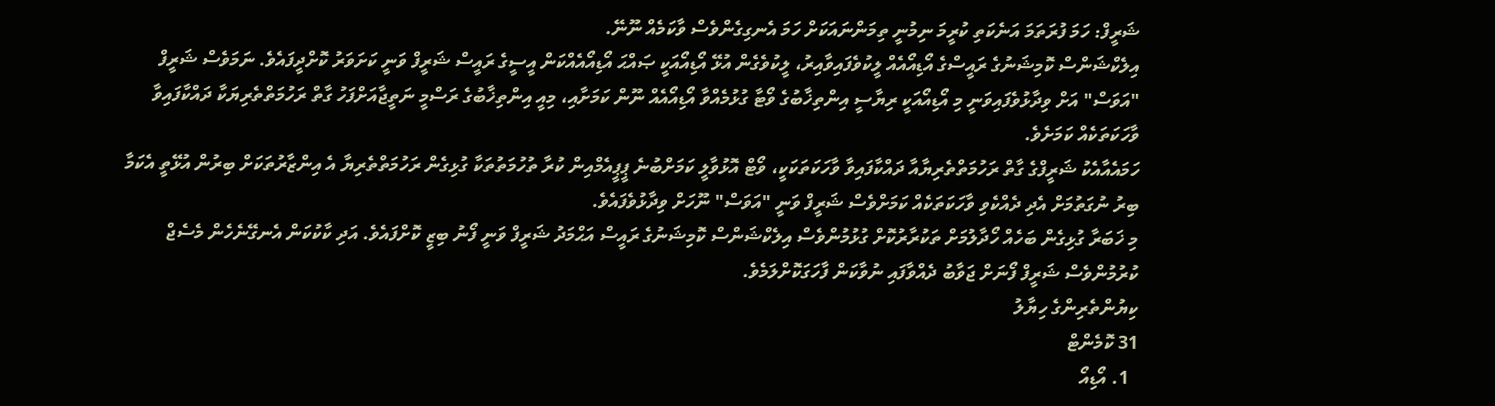ޝަރީފް: ހަމަ ފުރަތަމަ އަނެކަތި ކުރީމަ ނިމުނީ ތިމަންނައަކަށް ހަމަ އެނގިގެންވެސް ވާކަމެއް ނޫނޭ.
އިލެކްޝަންސް ކޮމިޝަނުގެ ރައީސްގެ އޯޑިއޯއެއް ލީކުވެފައިވާއިރު، ލީކުވެގެން އުޅޭ އޯޑިއޯއަކީ ޞައްޙަ އޯޑިއޯއެއްކަން އީސީގެ ރައީސް ޝަރީފް ވަނީ ކަށަވަރު ކޮށްދީފައެވެ. ނަމަވެސް ޝަރީފް "އަވަސް" އަށް ވިދާޅުވެފައިވަނީ މި އޯޑިއޯއަކީ ރިޔާސީ އިންތިޚާބުގެ ވޯޓާ ގުޅުމެއްވާ އޯޑިއޯއެއް ނޫން ކަމަށާއި، މިއީ އިންތިޚާބުގެ ރަސްމީ ނަތީޖާއަށްފަހު ގާތް ރަހުމަތްތެރިޔަކާ ދައްކާފައިވާ ވާހަކަތަކެއް ކަމަށެވެ.
ހަމައެއާއެކު ޝަރީފްގެ ގާތް ރަހުމަތްތެރިޔާއާ ދައްކާފައިވާ ވާހަކަތަކަކީ، ވޯޓް އޮޅުވާލީ ކަމަށްބުނެ ޕީޕީއެމްއިން ކުރާ ތުހުމަތުތަކާ ގުޅިގެން ރަހުމަތްތެރިޔާ އެ އިންޒާރުތަކަށް ބިރުން އުޅޭތީ އެކަމާ ބިރު ނުގަތުމަށް އެދި ދެއްކެވި ވާހަކަތަކެއް ކަމަށްވެސް ޝަރީފް ވަނީ "އަވަސް" ނޫހަށް ވިދާޅުވެފައެވެ.
މި ޚަބަރާ ގުޅިގެން ބަހެއް ހޯދާލުމަށް ތަކުރާރުކޮށް ގުޅުމުންވެސް އިލެކްޝަންސް ކޮމިޝަނުގެ ރައީސް އަޙްމަދު ޝަރީފް ވަނީ ފޯނު ބިޒީ ކޮށްފައެވެ. އަދި ކާކުކަން އެނގޭނެހެން މެސެޖް ކުރުމުންވެސް ޝަރީފް ފޯނަށް ޖަވާބު ދެއްވާފައި ނުވާކަން ފާހަގަކޮށްލަމެވެ.
ކިޔުންތެރިންގެ ހިޔާލު
31 ކޮމެންޓް
  1. އޯޑިއޯ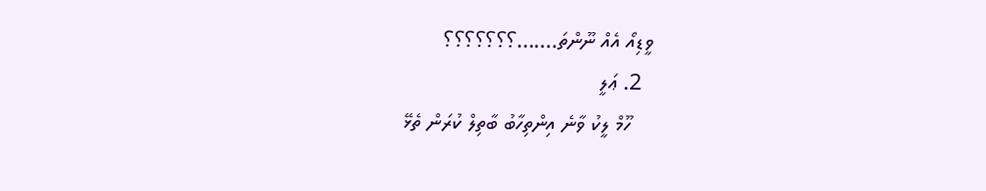ވީޑިއޯ އެއް ނޫންތަ.......؟؟؟؟؟؟؟
  2. ޢަލީ
    ހޫމް ލީކު ވާނެ އިންތިހާބު ބާތިލް ކުރަން ތެޅޭ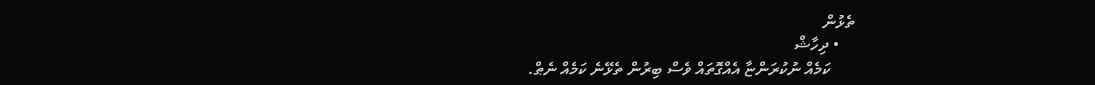ތެޅުން
    • ދިހާޝް
      ކަމެއް ނުކުރަންޏާ އެއްގޮތައް ވެސް ބިރުން ތެޅޭނެ ކަމެއް ނެޠް.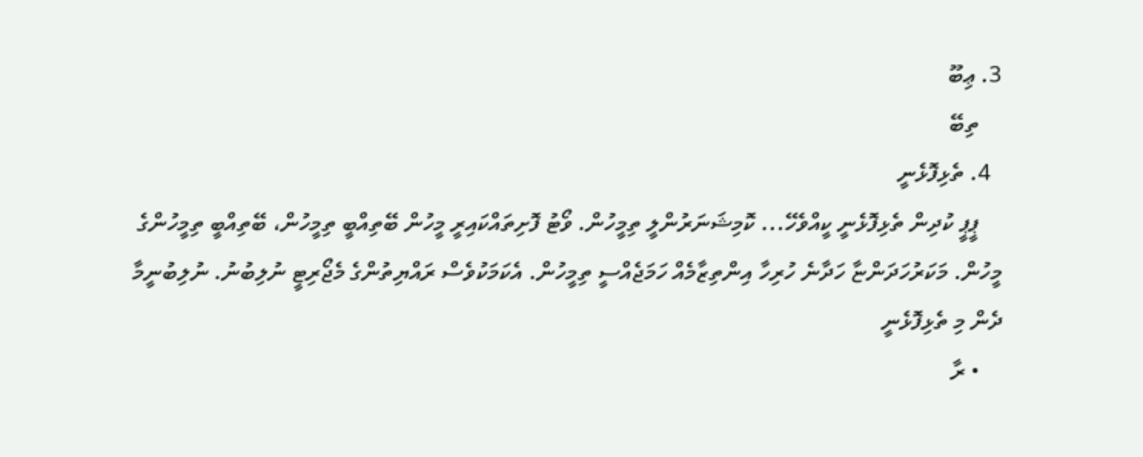3. ޢިބޫ
    ތިބޭ
  4. ތެޅިފޮޅެނީ
    ޕީޕީ ކުދިން ތެޅިފޮޅެނީ ކީއްވެހޭ... ކޮމިޝަނަރުންލީ ތިމީހުން. ވޯޓު ފޮށިތައްކައިރީ މީހުން ބޭތިއްބީ ތިމީހުން، ބޭތިއްބީ ތިމީހުންގެ މީހުން. މަކަރުހަދަންޏާ ހަދާނެ ހުރިހާ އިންތިޒާމެއް ހަމަޖެއްސީ ތިމީހުން. އެކަމަކުވެސް ރައްޔިތުންގެ މެޖޯރިޓީ ނުލިބުނު. ނުލިބުނީމާ ދެން މި ތެޅިފޮޅެނީ
    • ރާ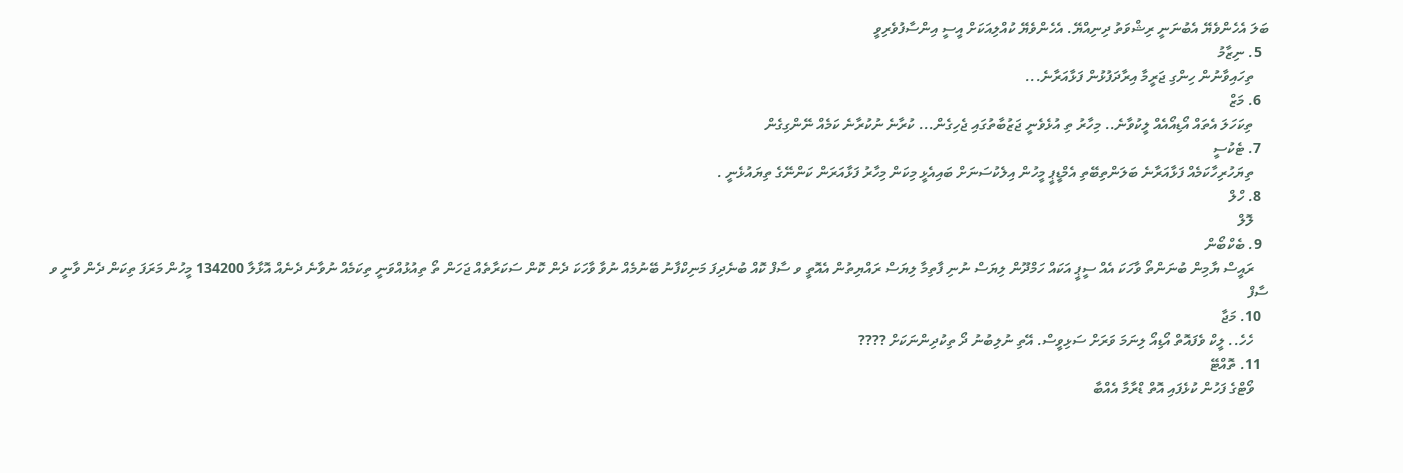ބަލަ އެހެންވެޔޭ އެބުނަނީ ރިޝްވަތު ދިނިއްޔޭ. އެހެންވެޔޭ ކުއްލިއަކަށް އީސީ އިންސާފުވެރިވީ
  5. ނިޒާމު
    ތިހައިވާނުން ހިންގި ޖަރީމާ އިރާދަފުޅުން ފަޅާއަރާނެ...
  6. މަޒް
    ތިކަހަލަ އެތައް އޯޑިއޯއެއް ލީކުވާނެ.. މިހާރު ތި އުޅެވެނީ ޖަޒުބާތުގައި ޖެހިގެން... ކުރާނެ ނުކުރާނެ ކަމެއް ނޭންގިގެން
  7. ޓެކުސީ
    ތިޔަހުރިހާކަމެއް ފަޅާއަރާނެ ބަލަންތިބޭތި އެމްޑީޕީ މީހުން އިލެކުސަނަށް ބައިއެޅީ މިކަން މިހާރު ފަޅާއަރަން ކަންނޭގެ ތިޔައުޅެނީ .
  8. ހްލް
    ލޮލް
  9. ބެކްބޯން
    ރައީސް ޔާމިން ބުނަންތޯ ވާހަކަ އެއް ސީޕީ އަކައް ހަމްދޫން ލިޔަސް ނުނި ފާތިމާ ލިޔަސް ރައްޔިތުން އެއޮތީ ވ ސާފް ކޮއް ބުނެދިފަ މަނިކްފާނު ބޭނުމެއް ނުވާ ވާހަކަ ދެން ކޮން ސަކަރާތެއް ޖަހަން ތޯ ތިއުޅުއްވަނީ ތިކަމެއް ނުވާނެ ދެނެއް އޮޅާލާ 134200 މީހުން މަރަފަ ތިކަން ދެން ވާނީ ވ ސާފް
  10. މަޖާ
    ހެހެ.. ލީކް ވެފައޮތް އޯޑިއޯ ލިނަމަ ވަރަށް ސަޅިވީސް. އޭތި ނުލިބުނު ދޯ ތިކުދިންނަކަށް ????
  11. ތޮއްޓޭ
    ވޯޓްގެ ފަހުން ކުޅެފައި އޮތް ޑްރާމާ އެއްބާ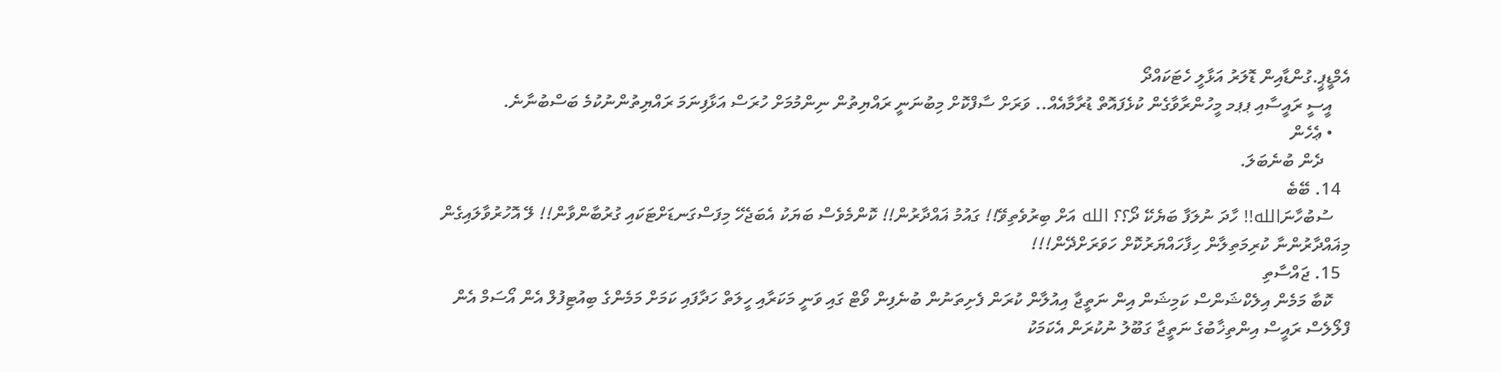އެމްޑީޕީ.ގުންޑާއިން ޑޮލަރު އަޅާލީ ހެޓަކައްދޯ
    އީސީ ރައީސާއި ޕޕމ މީހުންރާވާގެން ކުޅެފައޮތް ޑުރާމާއެއް.. ވަރަށް ސާފްކޮށް މިބުނަނީ ރައްޔިތުން ނިންމުމަށް ހުރަސް އަޅާފިނަމަ ރައްޔިތުންނުކުމެ ބަސްބުނާނެ.
    • ޢެހެން
      ދެން ބުނެބަލަ.
  14. ބޭބެ
    ސުބުހާނަالله!! ހާދަ ނުލަފާ ބަޔެކޭ ދޯ؟؟ الله އަށް ބިރުވެތިވޭ!! ގައުމު ޣައްދާރުން!! ކޮންމެވެސް ބަޔަކު އެބަޖެހޭ މިފަސްގަނޑަށްޓަކައި ގުރުބާންވާން!! ލޭ އޮހުރުވާލައިގެން މިޣައްދާރުންނާ ކުރިމަތިލާން ހިފާހައްޔަރުކޮށް ހަވަރަށްދޭން!!!
  15. ޖައްސާތި
    ކޮބާ މަމެން އިލެކްޝަންސް ކަމިޝަން އިން ނަތީޖާ އިއުލާން ކުރަން ފެށިތަނުން ބުނެފިން ވޯޓް ގައި ވަނީ މަކަރާއި ހީލަތް ހަދާފައި ކަމަށް މަމެންގެ ބިއުޓިފުލް އެން އޯސަމް އެން ފްލޯލެސް ރައީސް އިންތިޚާބުގެ ނަތީޖާ ގަބޫލު ނުކުރަން އެކަމަކު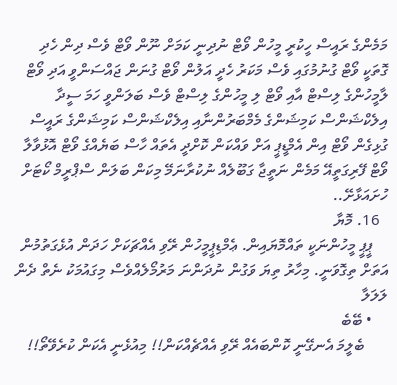މަމެންގެ ރައީސް ހީކުރީ މީހުން ވޯޓް ނުދިނީ ކަމަށް ނޫން ވޯޓް ވެސް ދިން ހެދި ގޮތަކީ ވޯޓް ގުނުމުގައި ވެސް މަކަރު ހެދީ އަލުން ވޯޓް ގުނަން ޖައްސަންވީ އަދި ވޯޓް ލާމީހުންގެ ލިސްޓް އާއި ވޯޓް ލި މީހުންގެ ލިސްޓް ވެސް ބަލަންވީ ހަމަ ސީދާ އިލެކްޝަންސް ކަމިޝަންގެ މެމްބަރުންނާއި އިލެކްޝަންސް ކަމިޝަންގެ ރައީސް ގުޅިގެން ވޯޓް އިން އެމްޑީޕީ އަށް ވައްކަން ކޮށްދީ އެތައް ހާސް ބަޔެއްގެ ވޯޓް އޮޅުވާލާ ވޯޓް ފޭރިގަތީއޭ މަމެން ނަތީޖާ ގަބޫލެއް ނުކުރާނަމޭ މިކަން ބަލަން ސްޕްރީމް ކޯޓަށް ހުށައަޅާށޭ..
  16. މޮޔާ
    ޕީޕީ މީހުންނަކީ ތައްމޮޔައިން. ޢެމްޑިޕީމީހުން ރޭވި އެއްޗަކަށް ހަދަން އުޅެގަތުމުން އަތަށް ތިގޮވަނީ. މިހާރު ތިޔަ ވަގުން ނުދަންނަ މަރުމޯލެއްވެސް މިގައުމަކު ނެތް ދެން ލަލަލާ
    • ބޭބެ
      ބެލީމަ އެނގޭނީ ކޮންބައެއް ރޭވި އެއްޗެއްކަން!! މިއުޅެނީ އެކަން ކުރެވޭތޯ!!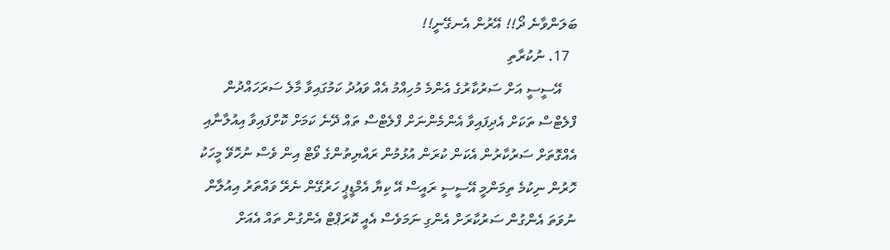ބަލަންވާނެ ދޯ!! އޭރުން އެނގޭނީ!!
  17. ނުކުރާތި
    އޭސީސީ އަށް ސަރުކާރުގެ އެންމެ މުހިއްމު އެއް ވައުދު ކަމުގައިވާ މާލެ ސަރަހައްދުން ފްލެޓްސް ތަކަށް އެދިފައިވާ އެންމެންނަށް ފްލެޓްސް ތައް ދޭނެ ކަމަށް ކޮށްފައިވާ އިއުލާނާއި އެއްގޮތަށް ސަރުކާރުން އެކަން ކުރަން އުޅުމުން ރައްޔިތުންގެ ވޯޓް އިން ވެސް ނުހޮވޭ މީހަކު ހޮރުން ނިކުމެ ތިމަންމީ އޭސީސީ ރައީސް އޭ ކިޔާ އެމްޑީޕީ ހަރުގޭން ނެރޭ ވައްތަރު އިއުލާން ނުވަތަ އެންގުން ސަރުކާރަށް އެންގި ނަމަވެސް އެއީ ކޮރަޕްޓް އެންގުން ތައް އެއަށް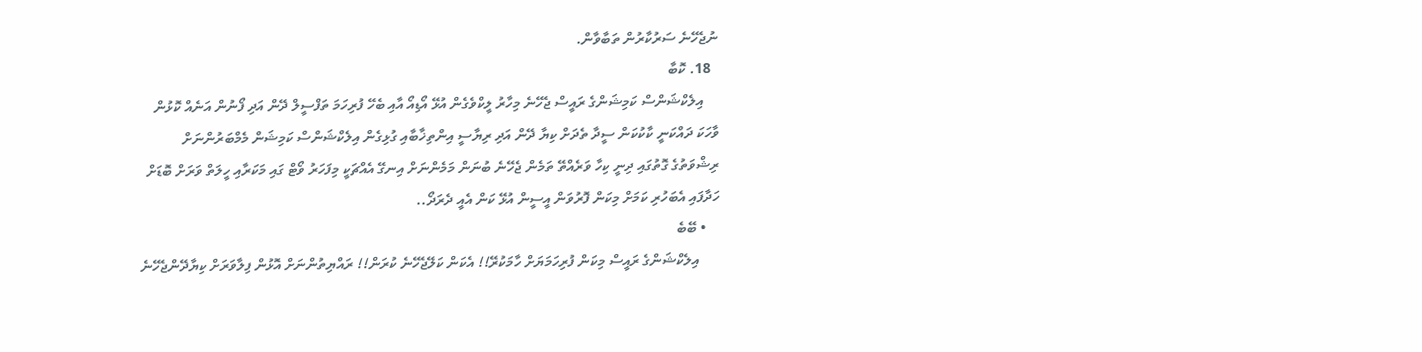ނުޖެހޭނެ ސަރުކާރުން ތަބާވާން.
  18. ކޮބާ
    އިލެކްޝަންސް ކަމިޝަންގެ ރައީސް ޖެހޭނެ މިހާރު ލީކްވެގެން އުޅޭ އޯޑިއޯ އާއި ބެހޭ ފުރިހަމަ ތަފްސީލް ދޭން އަދި ފޯނުން އަނެއް ކޮޅުން ވާހަކަ ދައްކަނީ ކާކުކަން ސީދާ ތެދަށް ކިޔާ ދޭން އަދި ރިޔާސީ އިންތިޚާބާއި ގުޅިގެން އިލެކްޝަންސް ކަމިޝަން މެމްބަރުންނަށް ރިޝްވަތުގެ ގޮތުގައި ދިނީ ކިހާ ވަރެއްތޭ ތަމެން ޖެހޭނެ ބުނަން މަމެންނަށް އިނގޭ އެއްޗަކީ މިފަހަރު ވޯޓް ގައި މަކަރާއި ހީލަތް ވަރަށް ބޮޑަށް ހަދާފައި އެބަހުރި ކަމަށް މިކަން ފޮރުވަން އީސީން އުޅޭ ކަން އެއީ ދެރަދޯ..
    • ބޭބެ
      އިލެކްޝަންގެ ރައީސް މިކަން ފުރިހަމަޔަށް ހާމަކުރޭ!! އެކަން ކަލޭޖެހޭނެ ކުރަން!! ރައްޔިތުންނަށް އޮޅުން ފިލާވަރަށް ކިޔާދޭންޖެހޭނެ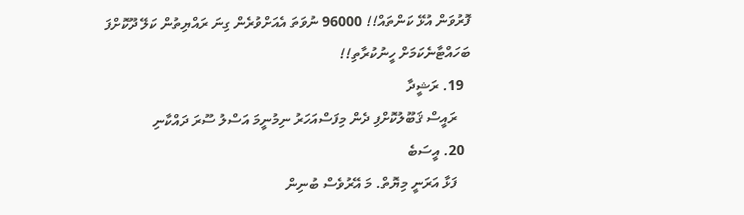ފޮރުވަން އުޅޭ ކަންތައް!! 96000 ނުވަތަ އެއަށްވުރެން ގިނަ ރައްޔިތުން ކަލޭ ދޫކޮށްފަ ބަހައްޓާނެކަމަށް ހީނުކުރާތި!!
  19. ރަޝީދާ
    ރައީސް ޤަބޫލުކޮށްފި ދެން މިފަސްއަހަރު ނިމުނީމަ އަސްލު ސޫރަ ދައްކާނި
  20. އީސަބެ
    ފަޅާ އަރަނީ މިޔޮތް. މަ އޭރުވެސް ބުނިން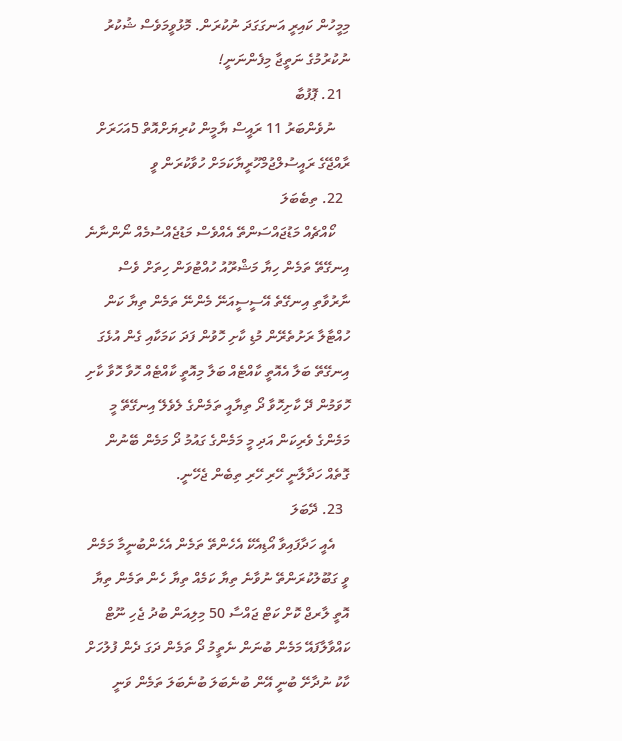މިމީހުން ކައިރީ އަނގަގަދަ ނުކުރަން. މޮޅުވީމަވެސް ޝުކުރު ނުކުރުމުގެ ނަތީޖާ މިފެންނަނީ!
  21. ޕޮފުބާ
    ނުވެންބަރު 11 ރައީސް ޔާމީން ކުރިޔަށްއޮތް 5އަހަރަށް ރާއްޖޭގެ ރައީސުލްޖުމްހޫރީޔާކަމަށް ހުވާކުރަން ވީ
  22. ތިބެބަލަ
    ކޯއްޗެއް މަޑުޖައްސަންތޭ އެއްވެސް މަޑުޖެއްސުމެއް ނޯންނާނެ އިނގޭތޭ ތަމެން ހިޔާ މަޝްރޫއު ހުއްޓުވަން ހިތަށް ވެސް ނާރުވާތި އިނގޭތެ އޭސީސީއަނޭ މެންނޭ ތަމެން ތިޔާ ކަން ހުއްޓާލާ ރަށުތެރޭން މުޑި ކާށި ހޮވުން ފަދަ ކަމަކާއި ގެން އުޅެގަ އިނގޭތޭ ބަލާ އެއޮތީ ކާއްޓެއް ބަލާ މިއޮތީ ކާއްޓެއް ހޮވާ ހޮވާ ކާށި ހޮވަމުން ދޭ ކާށިހޮވާ ދޯ ތިޔާއީ ތަމެންގެ ލެވެލޭ އިނގޭތޭ މީ މަމެންގެ ވެރިކަން އަދި މީ މަމެންގެ ގައުމު ދޯ މަމެން ބޭނުން ގޮތެއް ހަދާލާނީ ހޭރި ހޭރި ތިބެން ޖެހޭނީ.
  23. ދޭބަލަ
    އެއީ ހަދާފައިވާ އޯޑިއެކޭ އެހެންތޭ ތަމެން އެހެންބުނީމާ މަމެން ވީ ގަބޫލުކުރަންތޭ ނުވާނެ ތިޔާ ކަމެއް ތިޔާ ހެން ތަމެން ތިޔާ އޮތީ ލާރޖް ކޮށް ކަޓް ޖައްސާ 50 މިލިއަން ބުދު ޖެހި ނޫޓް ކައްވާލާފައޭ މަމެން ބުނަން ނެތީމު ދޯ ތަމެން ދަގަ ދެން ފުލުހަށް ކާކު ނުދާށޭ ބުނީ އޭން ބުނެބަލަ ބުނެބަލަ ތަމެން ވަނީ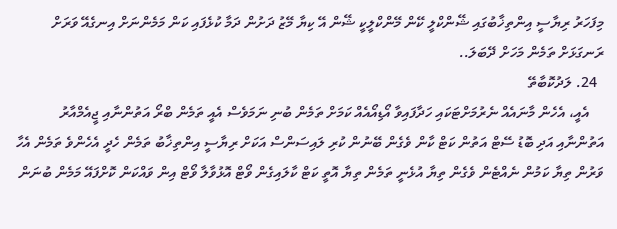މިފަހަރު ރިޔާސީ އިންތިޚާބުގައި ޝޭންކްލީ ކޭން މޭންކްލީކީ ޝޭން އޭ ކިޔާ މޭޒު ދަށުން ދަމާ ކުޅެފައި ކަން މަމެންނަށް އިނގެއޭ ވަރަށް ރަނގަޅަށް ތަމެން މަހަށް ދޭބަލަ..
  24. ލަދުކޮބާތޭ
    އެއީ، އެހެން މާނައެއް ނެރުމަށްޓަކައި ހަދާފައިވާ އޯޑިއޯއެއް ކަމަށް ތަމެން ބުނި ނަމަވެސް އެއީ ތަމެން ބްރޯ އަތުންނާއި ޖީއެމްއާރު އަތުންނާއި އަދި ބޮޑު ސޭޓް އަތުން ކަޓް ކާން ވެގެން ބޭނުން ކުރި ލައިސަންސް އަކަށް ރިޔާސީ އިންތިޚާބު ތަމެން ހެދީ އެހެންވެ ތަމެން އެހާ ވަރުން ތިޔާ ކަމުން ނެއްޓެން ވެގެން ތިޔާ އުޅެނީ ތަމެން ތިޔާ އޮތީ ކަޓް ކާލައިގެން ވޯޓް އޮޅުވާލާ ވޯޓް އިން ވައްކަން ކޮށްފައޭ މަމެން ބުނަން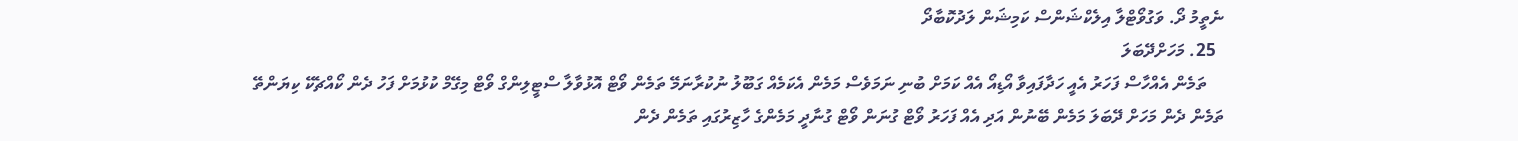ނެތީމު ދޯ. ވަގުވޯޓްލާ އިލެކްޝަންސް ކަމިޝަން ލަދުކޮބާދޯ
  25. މަހަށްދޭބަލަ
    ތަމެން އެއްހާސް ފަހަރު އެއީ ހަދާފައިވާ އޯޑިއޯ އެއް ކަމަށް ބުނި ނަމަވެސް މަމެން އެކަމެއް ގަބޫލު ނުކުރާނަމޭ ތަމެން ވޯޓް އޮޅުވާލާ ސްޓީލިންގް ވޯޓް މިގޭމް ކުޅުމަށް ފަހު ދެން ކޯއްޗެކޭ ކިޔަންތޭ ތަމެން ދެން މަހަށް ދޭބަލަ މަމެން ބޭނުން އަދި އެއް ފަހަރު ވޯޓް ގުނަން ވޯޓް ގުނާދީ މަމެންގެ ހާޒިރުގައި ތަމެން ދެން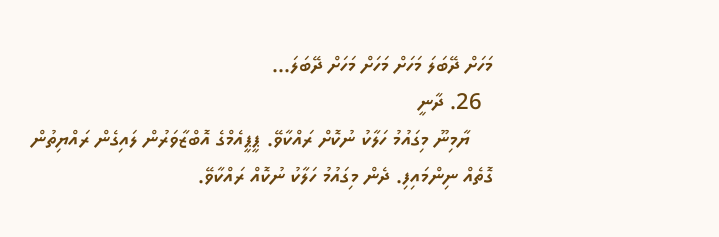މަހަށް ދޭބަލަ މަހަށް މަހަށް މަހަށް ދޭބަލަ...
  26. ދާނީ
    ޔާމިނޫ މިގައުމު ހަލާކު ނުކޮށް ރައްކާވޭ. ޕީޕީއެމްގެ އޮބްޒާވަރުން ލައިގެން ރައްޔިތުން ގޮތެއް ނިންމައިފި. ދެން މިގައުމު ހަލާކު ނުކޮއް ރައްކާވޭ.